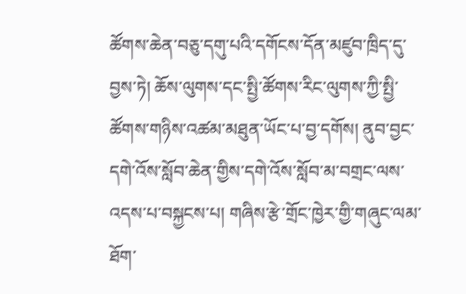ཚོགས་ཆེན་བཅུ་དགུ་པའི་དགོངས་དོན་མཛུབ་ཁྲིད་དུ་བྱས་ཏེ། ཆོས་ལུགས་དང་སྤྱི་ཚོགས་རིང་ལུགས་ཀྱི་སྤྱི་ཚོགས་གཉིས་འཚམ་མཐུན་ཡོང་པ་བྱ་དགོས། ནུབ་བྱང་དགེ་འོས་སློབ་ཆེན་གྱིས་དགེ་འོས་སློབ་མ་བགྲང་ལས་འདས་པ་བསྐྱངས་པ། གཞིས་རྩེ་གྲོང་ཁྱེར་གྱི་གཞུང་ལམ་ཐོག་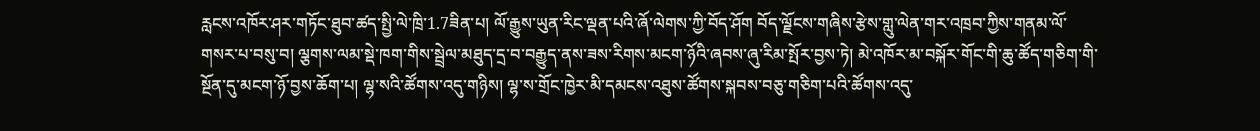རླངས་འཁོར་ཤར་གཏོང་ཐུབ་ཚད་སྤྱི་ལེ་ཁྲི་1.7ཟིན་པ། ལོ་རྒྱུས་ཡུན་རིང་ལྡན་པའི་ཞོ་ལེགས་ཀྱི་བོད་ཤོག བོད་ལྗོངས་གཞིས་རྩེས་གླུ་ལེན་གར་འཁྲབ་ཀྱིས་གནམ་ལོ་གསར་པ་བསུ་བ། ལྕགས་ལམ་སྡེ་ཁག་གིས་སྦྲེལ་མཐུད་དྲ་བ་བརྒྱུད་ནས་ཟས་རིགས་མངག་ཉོའི་ཞབས་ཞུ་རིམ་སྤོར་བྱས་ཏེ། མེ་འཁོར་མ་བསྐོར་གོང་གི་ཆུ་ཚོད་གཅིག་གི་སྔོན་དུ་མངག་ཉོ་བྱས་ཆོག་པ། ལྷ་སའི་ཚོགས་འདུ་གཉིས། ལྷ་ས་གྲོང་ཁྱེར་མི་དམངས་འཐུས་ཚོགས་སྐབས་བཅུ་གཅིག་པའི་ཚོགས་འདུ་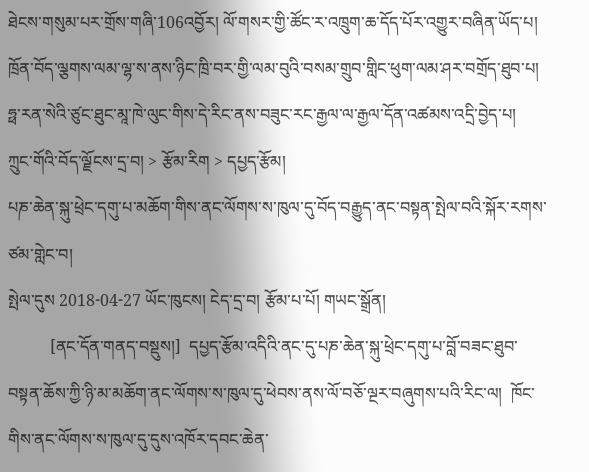ཐེངས་གསུམ་པར་གྲོས་གཞི་106འབྱོར། ལོ་གསར་གྱི་ཚོང་ར་འཁྲུག་ཆ་དོད་པོར་འགྱུར་བཞིན་ཡོད་པ། ཁྲོན་བོད་ལྕགས་ལམ་ལྷ་ས་ནས་ཉིང་ཁྲི་བར་གྱི་ལམ་བུའི་བསམ་གྲུབ་གླིང་ཕུག་ལམ་ཤར་བགྲོད་ཐུབ་པ། ཧྥ་རན་སེའི་ཙུང་ཐུང་མཱ་ཁེ་ལུང་གིས་དེ་རིང་ནས་བཟུང་རང་རྒྱལ་ལ་རྒྱལ་དོན་འཚམས་འདྲི་བྱེད་པ།
ཀྲུང་གོའི་བོད་ལྗོངས་དྲ་བ། > རྩོམ་རིག > དཔྱད་རྩོམ།
པཎ་ཆེན་སྐུ་ཕྲེང་དགུ་པ་མཆོག་གིས་ནང་ལོགས་ས་ཁུལ་དུ་བོད་བརྒྱུད་ནང་བསྟན་སྤེལ་བའི་སྐོར་རགས་ཙམ་གླེང་བ།
སྤེལ་དུས 2018-04-27 ཡོང་ཁུངས། ངེད་དྲ་བ། རྩོམ་པ་པོ། གཡང་སྒྲོན།
          [ནང་དོན་གནད་བསྡུས།]  དཔྱད་རྩོམ་འདིའི་ནང་དུ་པཎ་ཆེན་སྐུ་ཕྲེང་དགུ་པ་བློ་བཟང་ཐུབ་བསྟན་ཆོས་ཀྱི་ཉི་མ་མཆོག་ནང་ལོགས་ས་ཁུལ་དུ་ཕེབས་ནས་ལོ་བཅོ་ལྔར་བཞུགས་པའི་རིང་ལ།  ཁོང་གིས་ནང་ལོགས་ས་ཁུལ་དུ་དུས་འཁོར་དབང་ཆེན་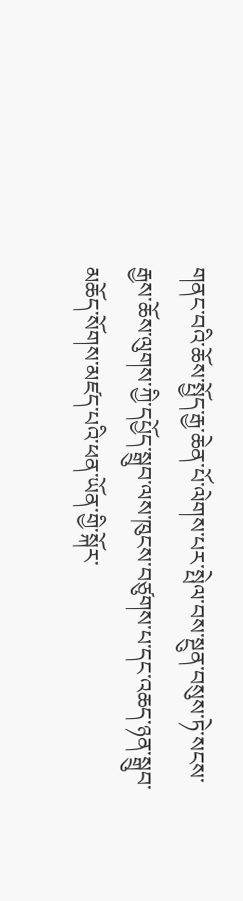གནང་བའི་ཆོས་སྤྱོད་རྒྱ་ཆེན་པོ་ལེགས་པར་སྤེལ་བས་སྔུན་བསུས་ཏེ་སངས་རྒྱས་ཆོས་ལུགས་ཀྱི་དཔྱོད་སྒྲུབ་ལས་ཁུངས་བཙུགས་པ་དང་འཆད་ཉན་སྒྲུབ་མཆོད་སོགས་མཛད་པའི་ཕན་ཡོན་གྱི་སྐོར་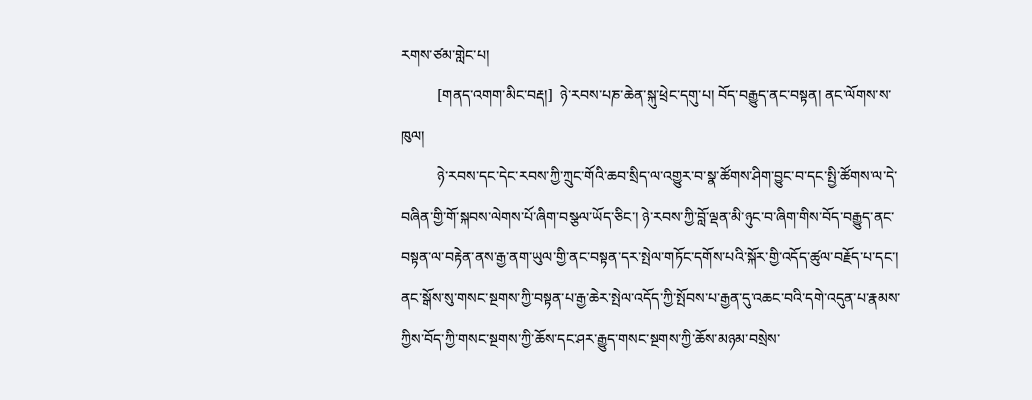རགས་ཙམ་གླེང་པ།
          [གནད་འགག་མིང་བརྡ།]  ཉེ་རབས་པཎ་ཆེན་སྐུ་ཕྲེང་དགུ་པ། བོད་བརྒྱུད་ནང་བསྟན། ནང་ལོགས་ས་ཁུལ།
          ཉེ་རབས་དང་དེང་རབས་ཀྱི་ཀྲུང་གོའི་ཆབ་སྲིད་ལ་འགྱུར་བ་སྣ་ཚོགས་ཤིག་བྱུང་བ་དང་སྤྱི་ཚོགས་ལ་དེ་བཞིན་གྱི་གོ་སྐབས་ལེགས་པོ་ཞིག་བསྩལ་ཡོད་ཅིང་། ཉེ་རབས་ཀྱི་བློ་ལྡན་མི་ཉུང་བ་ཞིག་གིས་བོད་བརྒྱུད་ནང་བསྟན་ལ་བརྟེན་ནས་རྒྱ་ནག་ཡུལ་གྱི་ནང་བསྟན་དར་སྤེལ་གཏོང་དགོས་པའི་སྐོར་གྱི་འདོད་ཚུལ་བརྗོད་པ་དང་། ནང་སྒོས་སུ་གསང་སྔགས་ཀྱི་བསྟན་པ་རྒྱ་ཆེར་སྤེལ་འདོད་ཀྱི་སྤོབས་པ་རྒྱན་དུ་འཆང་བའི་དགེ་འདུན་པ་རྣམས་ཀྱིས་བོད་ཀྱི་གསང་སྔགས་ཀྱི་ཆོས་དང་ཤར་རྒྱུད་གསང་སྔགས་ཀྱི་ཆོས་མཉམ་བསྲེས་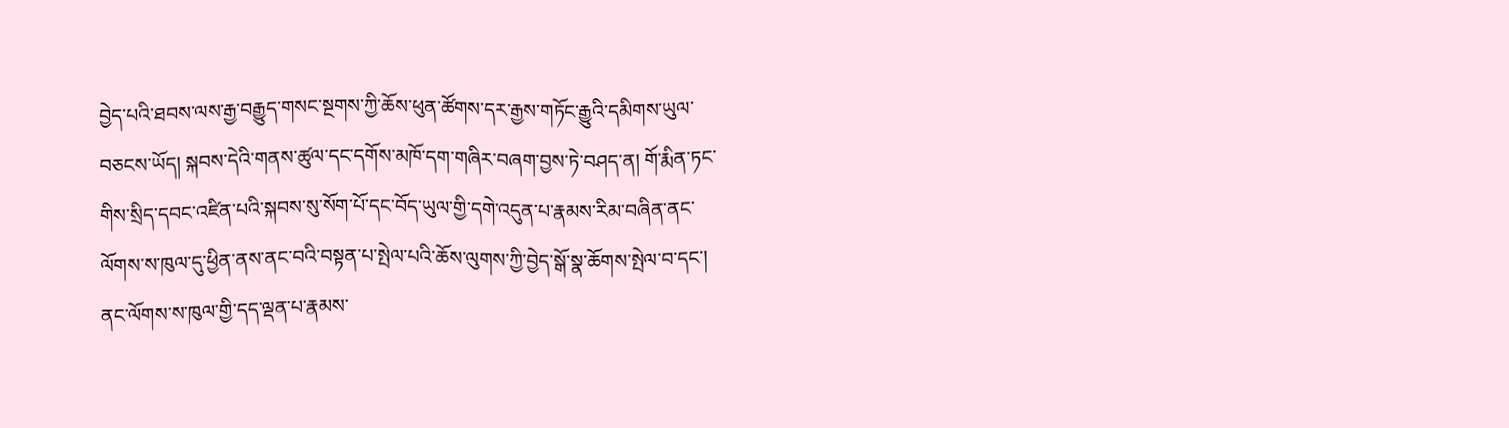བྱེད་པའི་ཐབས་ལས་རྒྱ་བརྒྱུད་གསང་སྔགས་ཀྱི་ཆོས་ཕུན་ཚོགས་དར་རྒྱས་གཏོང་རྒྱུའི་དམིགས་ཡུལ་བཅངས་ཡོད། སྐབས་དེའི་གནས་ཚུལ་དང་དགོས་མཁོ་དག་གཞིར་བཞག་བྱས་ཏེ་བཤད་ན། གོ་རྨིན་ཏང་གིས་སྲིད་དབང་འཛིན་པའི་སྐབས་སུ་སོག་པོ་དང་བོད་ཡུལ་གྱི་དགེ་འདུན་པ་རྣམས་རིམ་བཞིན་ནང་ལོགས་ས་ཁུལ་དུ་ཕྱིན་ནས་ནང་བའི་བསྟན་པ་སྤེལ་པའི་ཆོས་ལུགས་ཀྱི་བྱེད་སྒོ་སྣ་ཆོགས་སྤེལ་བ་དང་།  ནང་ལོགས་ས་ཁུལ་གྱི་དད་ལྡན་པ་རྣམས་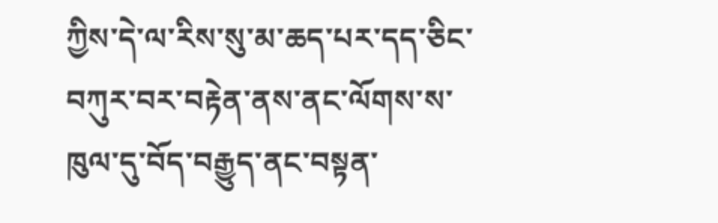ཀྱིས་དེ་ལ་རིས་སུ་མ་ཆད་པར་དད་ཅིང་བཀུར་བར་བརྟེན་ནས་ནང་ལོགས་ས་ཁུལ་དུ་བོད་བརྒྱུད་ནང་བསྟན་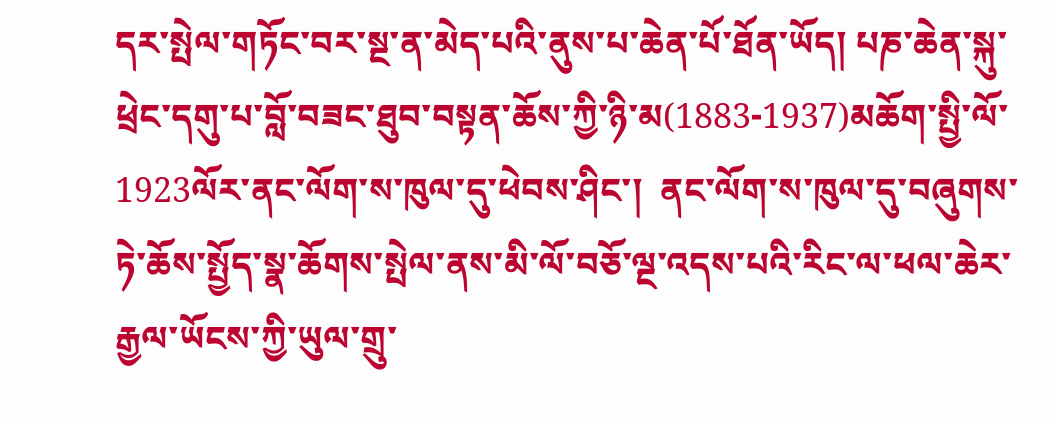དར་སྤེལ་གཏོང་བར་སྔ་ན་མེད་པའི་ནུས་པ་ཆེན་པོ་ཐོན་ཡོད། པཎ་ཆེན་སྐུ་ཕྲེང་དགུ་པ་བློ་བཟང་ཐུབ་བསྟན་ཆོས་ཀྱི་ཉི་མ(1883-1937)མཆོག་སྤྱི་ལོ་1923ལོར་ནང་ལོག་ས་ཁུལ་དུ་ཕེབས་ཤིང་།  ནང་ལོག་ས་ཁུལ་དུ་བཞུགས་ཏེ་ཆོས་སྤྱོད་སྣ་ཆོགས་སྤེལ་ནས་མི་ལོ་བཅོ་ལྔ་འདས་པའི་རིང་ལ་ཕལ་ཆེར་རྒྱལ་ཡོངས་ཀྱི་ཡུལ་གྲུ་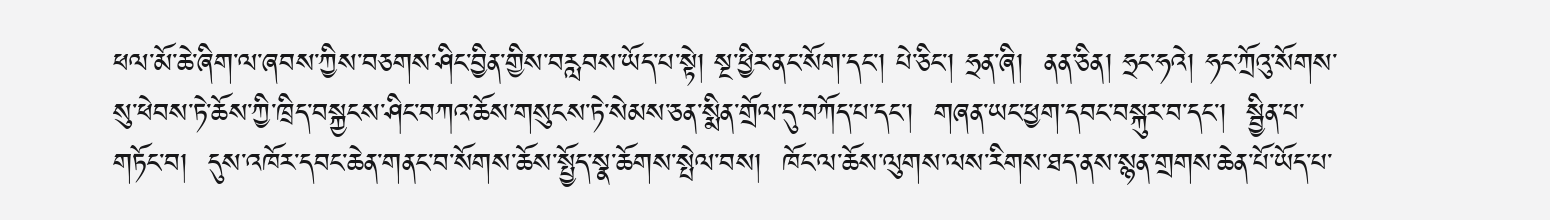ཕལ་མོ་ཆེ་ཞིག་ལ་ཞབས་ཀྱིས་བཅགས་ཤིང་བྱིན་གྱིས་བརླབས་ཡོད་པ་སྟེ། སྔ་ཕྱིར་ནང་སོག་དང་། པེ་ཅིང་། ཧྲན་ཞི།  ནན་ཅིན། ཧྲང་ཧའེ། ཧང་ཀྲོའུ་སོགས་སུ་ཕེབས་ཏེ་ཆོས་ཀྱི་ཁྲིད་བསྐྱངས་ཤིང་བཀའ་ཆོས་གསུངས་ཏེ་སེམས་ཅན་སྨིན་གྲོལ་དུ་བཀོད་པ་དང་།  གཞན་ཡང་ཕྱག་དབང་བསྐུར་བ་དང་།  སྦྱིན་པ་གཏོང་བ།  དུས་འཁོར་དབང་ཆེན་གནང་བ་སོགས་ཆོས་སྤྱོད་སྣ་ཆོགས་སྤེལ་བས།  ཁོང་ལ་ཆོས་ལུགས་ལས་རིགས་ཐད་ནས་སྙན་གྲགས་ཆེན་པོ་ཡོད་པ་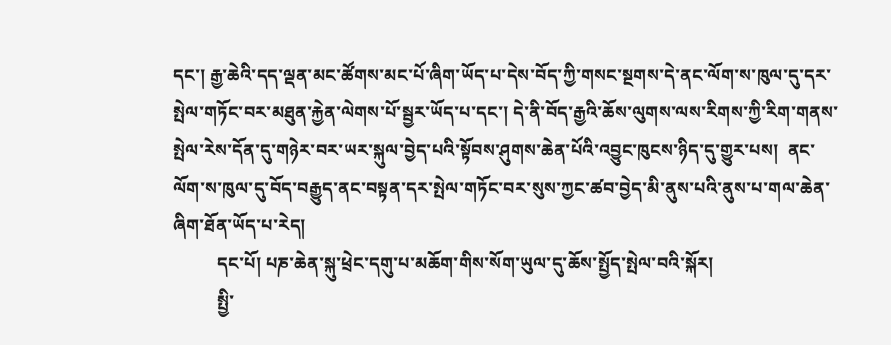དང་། རྒྱ་ཆེའི་དད་ལྡན་མང་ཚོགས་མང་པོ་ཞིག་ཡོད་པ་དེས་བོད་ཀྱི་གསང་སྔགས་དེ་ནང་ལོག་ས་ཁུལ་དུ་དར་སྤེལ་གཏོང་བར་མཐུན་རྐྱེན་ལེགས་པོ་སྦྱར་ཡོད་པ་དང་། དེ་ནི་བོད་རྒྱའི་ཆོས་ལུགས་ལས་རིགས་ཀྱི་རིག་གནས་སྤེལ་རེས་དོན་དུ་གཉེར་བར་ཡར་སྐུལ་བྱེད་པའི་སྟོབས་ཤུགས་ཆེན་པོའི་འབྱུང་ཁུངས་ཉིད་དུ་གྱུར་པས།  ནང་ལོག་ས་ཁུལ་དུ་བོད་བརྒྱུད་ནང་བསྟན་དར་སྤེལ་གཏོང་བར་སུས་ཀྱང་ཚབ་བྱེད་མི་ནུས་པའི་ནུས་པ་གལ་ཆེན་ཞིག་ཐོན་ཡོད་པ་རེད།
          དང་པོ། པཎ་ཆེན་སྐུ་ཕྲེང་དགུ་པ་མཆོག་གིས་སོག་ཡུལ་དུ་ཆོས་སྤྱོད་སྤེལ་བའི་སྐོར།
          སྤྱི་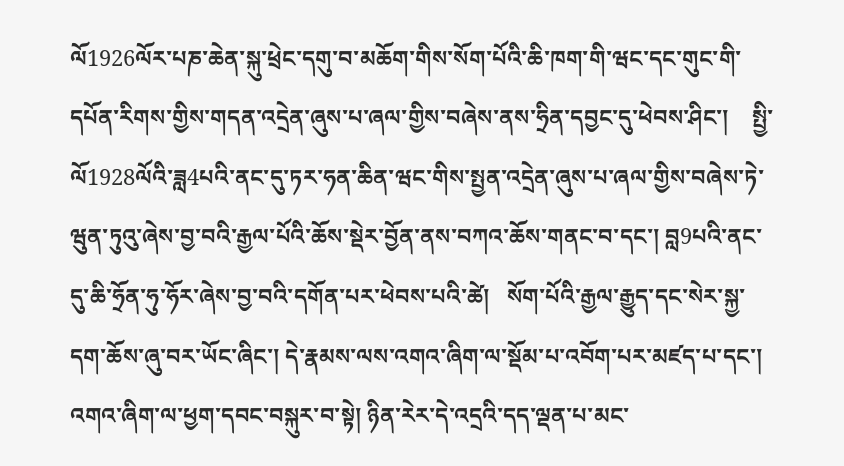ལོ1926ལོར་པཎ་ཆེན་སྐུ་ཕྲེང་དགུ་བ་མཆོག་གིས་སོག་པོའི་ཆི་ཁག་གི་ཝང་དང་གུང་གི་དཔོན་རིགས་གྱིས་གདན་འདྲེན་ཞུས་པ་ཞལ་གྱིས་བཞེས་ནས་ཧྲིན་དབྱང་དུ་ཕེབས་ཤིང་།    སྤྱི་ལོ1928ལོའི་ཟླ4པའི་ནང་དུ་ཏར་ཧན་ཆིན་ཝང་གིས་སྤྱན་འདྲེན་ཞུས་པ་ཞལ་གྱིས་བཞེས་ཏེ་ཝུན་ཏུའུ་ཞེས་བྱ་བའི་རྒྱལ་པོའི་ཆོས་སྡེར་བྱོན་ནས་བཀའ་ཆོས་གནང་བ་དང་། བླ9པའི་ནང་དུ་ཆི་ཧྲོན་ཧུ་ཧོར་ཞེས་བྱ་བའི་དགོན་པར་ཕེབས་པའི་ཚེ།   སོག་པོའི་རྒྱལ་རྒྱུད་དང་སེར་སྐྱ་དག་ཆོས་ཞུ་བར་ཡོང་ཞིང་། དེ་རྣམས་ལས་འགའ་ཞིག་ལ་སྡོམ་པ་འབོག་པར་མཛད་པ་དང་། འགའ་ཞིག་ལ་ཕྱག་དབང་བསྐུར་བ་སྟེ། ཉིན་རེར་དེ་འདྲའི་དད་ལྡན་པ་མང་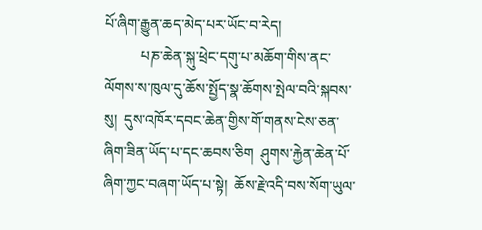པོ་ཞིག་རྒྱུན་ཆད་མེད་པར་ཡོང་བ་རེད།
          པཎ་ཆེན་སྐུ་ཕྲེང་དགུ་པ་མཆོག་གིས་ནང་ལོགས་ས་ཁུལ་དུ་ཆོས་སྤྱོད་སྣ་ཆོགས་སྤེལ་བའི་སྐབས་སུ།  དུས་འཁོར་དབང་ཆེན་གྱིས་གོ་གནས་ངེས་ཅན་ཞིག་ཟིན་ཡོད་པ་དང་ཆབས་ཅིག  ཤུགས་རྐྱེན་ཆེན་པོ་ཞིག་ཀྱང་བཞག་ཡོད་པ་སྟེ།  ཆོས་རྗེ་འདི་བས་སོག་ཡུལ་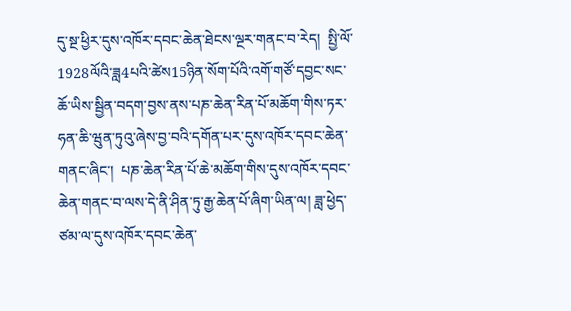དུ་སྔ་ཕྱིར་དུས་འཁོར་དབང་ཆེན་ཐེངས་ལྔར་གནང་བ་རེད།  སྤྱི་ལོ་1928ལོའི་ཟླ4པའི་ཚེས15ཉིན་སོག་པོའི་འགོ་གཙོ་དབྱང་སང་ཆོ་ཡིས་སྦྱིན་བདག་བྱས་ནས་པཎ་ཆེན་རིན་པོ་མཆོག་གིས་ཏར་ཧན་ཆི་ཝུན་ཏུའུ་ཞེས་བྱ་བའི་དགོན་པར་དུས་འཁོར་དབང་ཆེན་གནང་ཞིང་།  པཎ་ཆེན་རིན་པོ་ཆེ་མཆོག་གིས་དུས་འཁོར་དབང་ཆེན་གནང་བ་ལས་དེ་ནི་ཤིན་ཏུ་རྒྱ་ཆེན་པོ་ཞིག་ཡིན་ལ། ཟླ་ཕྱེད་ཙམ་ལ་དུས་འཁོར་དབང་ཆེན་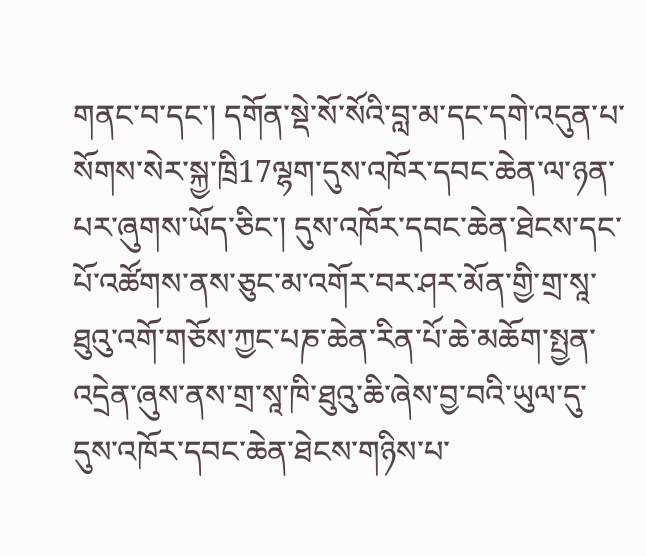གནང་བ་དང་། དགོན་སྡེ་སོ་སོའི་བླ་མ་དང་དགེ་འདུན་པ་སོགས་སེར་སྐྱ་ཁྲི17ལྷག་དུས་འཁོར་དབང་ཆེན་ལ་ཉན་པར་ཞུགས་ཡོད་ཅིང་། དུས་འཁོར་དབང་ཆེན་ཐེངས་དང་པོ་འཚོགས་ནས་ཅུང་མ་འགོར་བར་ཤར་མོན་གྱི་གྲ་སཱ་ཐུའུ་འགོ་གཅོས་ཀྱང་པཎ་ཆེན་རིན་པོ་ཆེ་མཆོག་སྤྱན་འདྲེན་ཞུས་ནས་གྲ་སཱ་ཁི་ཐུའུ་ཆི་ཞེས་བྱ་བའི་ཡུལ་དུ་དུས་འཁོར་དབང་ཆེན་ཐེངས་གཉིས་པ་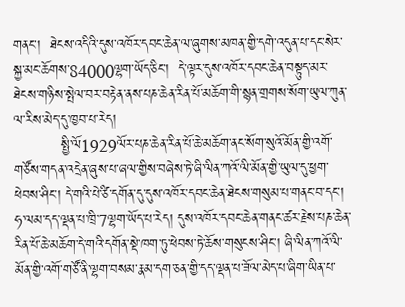གནང་།  ཐེངས་འདིའི་དུས་འཁོར་དབང་ཆེན་ལ་ཞུགས་མཁན་གྱི་དགེ་འདུན་པ་དང་སེར་སྐྱ་མང་ཆོགས་84000ལྷག་ཡོད་ཅིང་།  དེ་ལྟར་དུས་འཁོར་དབང་ཆེན་བསྟུད་མར་ཐེངས་གཉིས་སྤེལ་བར་བརྟེན་ནས་པཎ་ཆེན་རིན་པོ་མཆོག་གི་སྙན་གྲགས་སོག་ཡུལ་ཀུན་ལ་རིས་མེད་དུ་ཁྱབ་པ་རེད།
          སྤྱི་ལོ1929ལོར་པཎ་ཆེན་རིན་པོ་ཆེ་མཆོག་ནང་སོག་སུའོ་མོན་གྱི་འགོ་གཙོས་གདན་འདྲེན་ཞུས་པ་ཞལ་གྱིས་བཞེས་ཏེ་ཞི་ལིན་ཀའོ་ལི་མོན་གྱི་ཡུལ་དུ་ཕྱག་ཕེབས་ཤིང་། དེ་གའི་པེ་ཙི་དགོན་དུ་དུས་འཁོར་དབང་ཆེན་ཐེངས་གསུམ་པ་གནང་བ་དང་།  ཧ་ལམ་དད་ལྡན་པ་ཁྲི་7ལྷག་ཡོད་པ་རེད། དུས་འཁོར་དབང་ཆེན་གནང་ཚར་རྗེས་པཎ་ཆེན་རིན་པོ་ཆེ་མཆོག་དེ་གའི་དགོན་སྡེ་ཁག་ཏུ་ཕེབས་ཏེ་ཆོས་གསུངས་ཤིང་། ཞི་ལིན་ཀའོ་ལི་མོན་གྱི་འགོ་གཙོ་ནི་ལྷག་བསམ་རྣམ་དག་ཅན་གྱི་དད་ལྡན་པ་ཟོལ་མེད་པ་ཞིག་ཡིན་པ་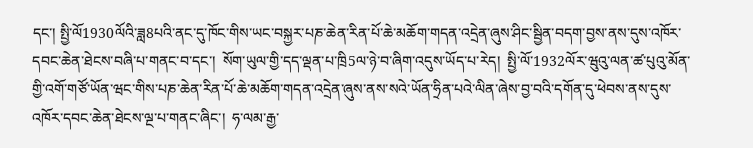དང་། སྤྱི་ལོ1930ལོའི་ཟླ8པའི་ནང་དུ་ཁོང་གིས་ཡང་བསྐྱར་པཎ་ཆེན་རིན་པོ་ཆེ་མཆོག་གདན་འདྲེན་ཞུས་ཤིང་སྦྱིན་བདག་བྱས་ནས་དུས་འཁོར་དབང་ཆེན་ཐེངས་བཞི་པ་གནང་བ་དང་།  སོག་ཡུལ་གྱི་དད་ལྡན་པ་ཁྲི5ལ་ཉེ་བ་ཞིག་འདུས་ཡོད་པ་རེད།  སྤྱི་ལོ་1932ལོར་ཝུའུ་ལན་ཚ་པུའུ་མོན་གྱི་འགོ་གཙོ་ཡོན་ཝང་གིས་པཎ་ཆེན་རིན་པོ་ཆེ་མཆོག་གདན་འདྲེན་ཞུས་ནས་སའེ་ཡོན་ཧྲིན་པའེ་ལིན་ཞེས་བྱ་བའི་དགོན་དུ་ཕེབས་ནས་དུས་འཁོར་དབང་ཆེན་ཐེངས་ལྔ་པ་གནང་ཞིང་།  ཧ་ལམ་རྒྱ་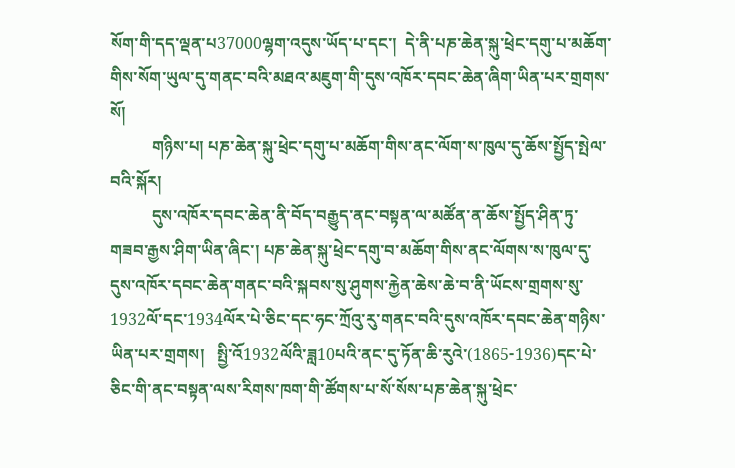སོག་གི་དད་ལྡན་པ37000ལྷག་འདུས་ཡོད་པ་དང་།  དེ་ནི་པཎ་ཆེན་སྐུ་ཕྲེང་དགུ་པ་མཆོག་གིས་སོག་ཡུལ་དུ་གནང་བའི་མཐའ་མཇུག་གི་དུས་འཁོར་དབང་ཆེན་ཞིག་ཡིན་པར་གྲགས་སོ།
          གཉིས་པ། པཎ་ཆེན་སྐུ་ཕྲེང་དགུ་པ་མཆོག་གིས་ནང་ལོག་ས་ཁུལ་དུ་ཆོས་སྤྱོད་སྤེལ་བའི་སྐོར།
          དུས་འཁོར་དབང་ཆེན་ནི་བོད་བརྒྱུད་ནང་བསྟན་ལ་མཚོན་ན་ཆོས་སྤྱོད་ཤིན་ཏུ་གཟབ་རྒྱས་ཤིག་ཡིན་ཞིང་། པཎ་ཆེན་སྐུ་ཕྲེང་དགུ་བ་མཆོག་གིས་ནང་ལོགས་ས་ཁུལ་དུ་དུས་འཁོར་དབང་ཆེན་གནང་བའི་སྐབས་སུ་ཤུགས་རྐྱེན་ཆེས་ཆེ་བ་ནི་ཡོངས་གྲགས་སུ་1932ལོ་དང་1934ལོར་པེ་ཅིང་དང་ཧང་ཀྲོའུ་རུ་གནང་བའི་དུས་འཁོར་དབང་ཆེན་གཉིས་ཡིན་པར་གྲགས།   སྤྱི་འོ1932ལོའི་ཟླ10པའི་ནང་དུ་ཏོན་ཆི་རུའེ་(1865-1936)དང་པེ་ཅིང་གི་ནང་བསྟན་ལས་རིགས་ཁག་གི་ཚོགས་པ་སོ་སོས་པཎ་ཆེན་སྐུ་ཕྲེང་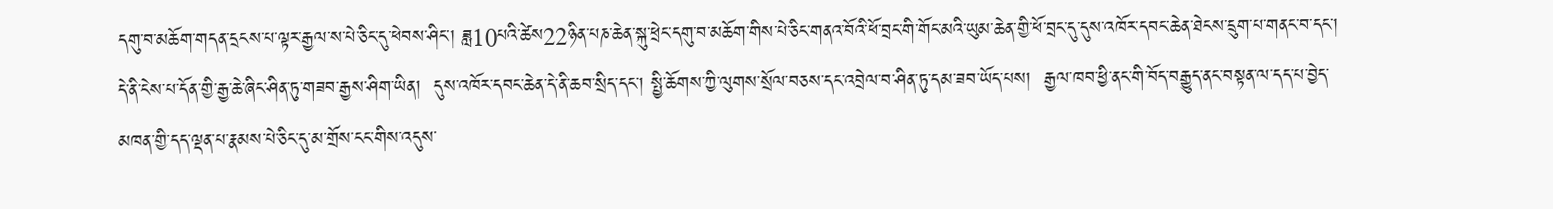དགུ་བ་མཆོག་གདན་དྲངས་པ་ལྟར་རྒྱལ་ས་པེ་ཅིང་དུ་ཕེབས་ཤིང་། ཟླ10པའི་ཚེས22ཉིན་པཎ་ཆེན་སྐུ་ཕྲེང་དགུ་བ་མཆོག་གིས་པེ་ཅིང་གནའ་བོའི་ཕོ་བྲང་གི་གོང་མའི་ཡུམ་ཆེན་གྱི་ཕོ་བྲང་དུ་དུས་འཁོར་དབང་ཆེན་ཐེངས་དྲུག་པ་གནང་བ་དང་། དེ་ནི་ངེས་པ་དོན་གྱི་རྒྱ་ཆེ་ཞིང་ཤིན་ཏུ་གཟབ་རྒྱས་ཤིག་ཡིན།  དུས་འཁོར་དབང་ཆེན་དེ་ནི་ཆབ་སྲིད་དང་། སྤྱི་ཆོགས་ཀྱི་ལུགས་སྲོལ་བཅས་དང་འབྲེལ་བ་ཤིན་ཏུ་དམ་ཟབ་ཡོད་པས།  རྒྱལ་ཁབ་ཕྱི་ནང་གི་བོད་བརྒྱུད་ནང་བསྟན་ལ་དད་པ་བྱེད་མཁན་གྱི་དད་ལྡན་པ་རྣམས་པེ་ཅིང་དུ་མ་གྲོས་ངང་གིས་འདུས་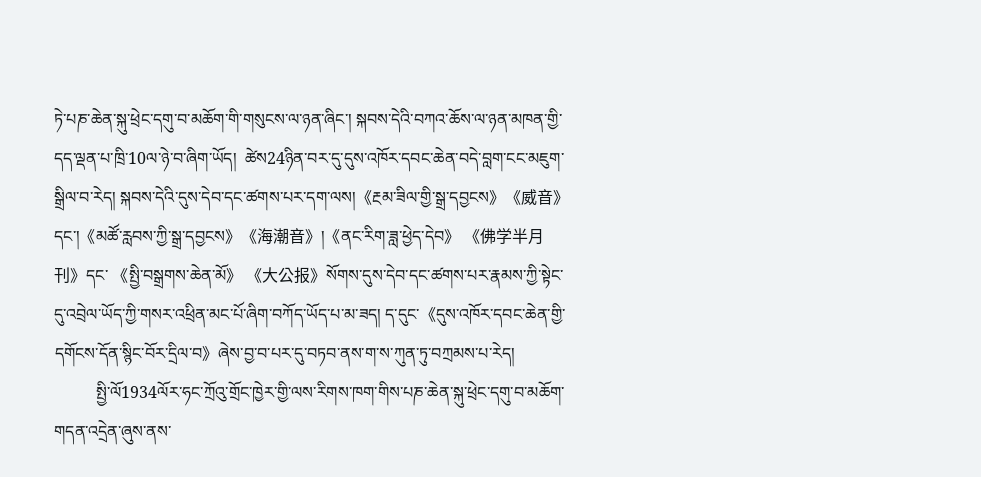ཏེ་པཎ་ཆེན་སྐུ་ཕྲེང་དགུ་བ་མཆོག་གི་གསུངས་ལ་ཉན་ཞིང་། སྐབས་དེའི་བཀའ་ཆོས་ལ་ཉན་མཁན་གྱི་དད་ལྡན་པ་ཁྲི་10ལ་ཉེ་བ་ཞིག་ཡོད།  ཚེས24ཉིན་བར་དུ་དུས་འཁོར་དབང་ཆེན་བདེ་བླག་ངང་མཇུག་སྒྲིལ་བ་རེད། སྐབས་དེའི་དུས་དེབ་དང་ཚགས་པར་དག་ལས།《རྔམ་ཟིལ་གྱི་སྒྲ་དབྱངས》《威音》དང་།《མཚོ་རླབས་ཀྱི་སྒྲ་དབྱངས》《海潮音》།《ནང་རིག་ཟླ་ཕྱེད་དེབ》 《佛学半月刊》དང་ 《སྤྱི་བསྒྲགས་ཆེན་མོ》 《大公报》སོགས་དུས་དེབ་དང་ཚགས་པར་རྣམས་ཀྱི་སྟེང་དུ་འབྲེལ་ཡོད་ཀྱི་གསར་འཕྲིན་མང་པོ་ཞིག་བཀོད་ཡོད་པ་མ་ཟད། ད་དུང་《དུས་འཁོར་དབང་ཆེན་གྱི་དགོངས་དོན་སྙིང་བོར་དྲིལ་བ》ཞེས་བྱ་བ་པར་དུ་བཏབ་ནས་ག་ས་ཀུན་ཏུ་བཀྲམས་པ་རེད།
          སྤྱི་ལོ1934ལོར་ཧང་ཀྲོའུ་གྲོང་ཁྱེར་གྱི་ལས་རིགས་ཁག་གིས་པཎ་ཆེན་སྐུ་ཕྲེང་དགུ་བ་མཆོག་གདན་འདྲེན་ཞུས་ནས་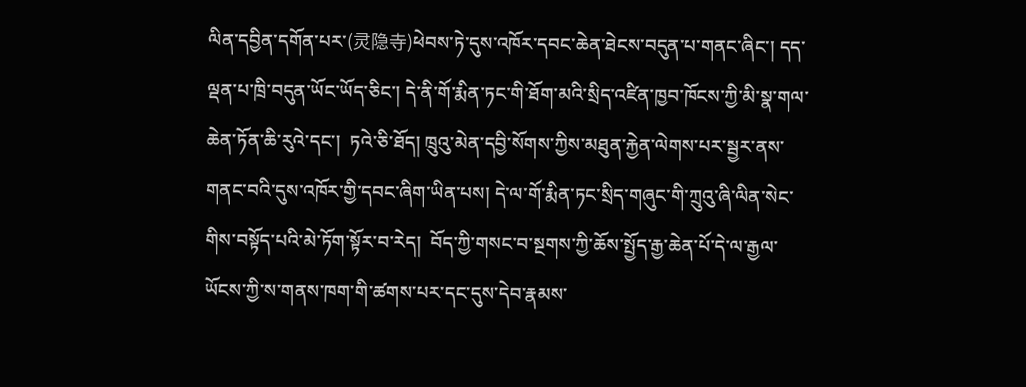ལིན་དབྱིན་དགོན་པར་(灵隐寺)ཕེབས་ཏེ་དུས་འཁོར་དབང་ཆེན་ཐེངས་བདུན་པ་གནང་ཞིང་། དད་ལྡན་པ་ཁྲི་བདུན་ཡོང་ཡོད་ཅིང་། དེ་ནི་གོ་རྨིན་ཏང་གི་ཐོག་མའི་སྲིད་འཛིན་ཁྱབ་ཁོངས་ཀྱི་མི་སྣ་གལ་ཆེན་ཏོན་ཆི་རུའེ་དང་།  ཏའེ་ཅི་ཐོད། ཁྲུའུ་མེན་དབྱི་སོགས་ཀྱིས་མཐུན་རྐྱེན་ལེགས་པར་སྦྱར་ནས་གནང་བའི་དུས་འཁོར་གྱི་དབང་ཞིག་ཡིན་པས། དེ་ལ་གོ་རྨིན་ཏང་སྲིད་གཞུང་གི་ཀྲུའུ་ཞི་ལིན་སེང་གིས་བསྟོད་པའི་མེ་ཏོག་སྟོར་བ་རེད།  བོད་ཀྱི་གསང་བ་སྔགས་ཀྱི་ཆོས་སྤྱོད་རྒྱ་ཆེན་པོ་དེ་ལ་རྒྱལ་ཡོངས་ཀྱི་ས་གནས་ཁག་གི་ཚགས་པར་དང་དུས་དེབ་རྣམས་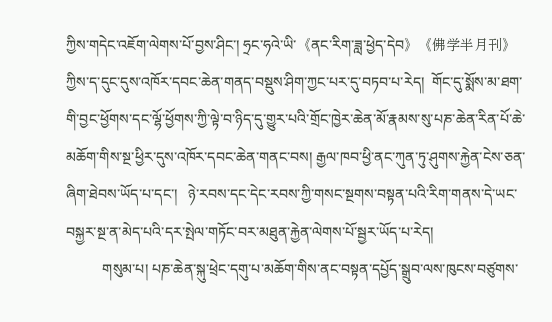ཀྱིས་གདེང་འཇོག་ལེགས་པོ་བྱས་ཤིང་། ཧྲང་ཧའེ་ཡི་《ནང་རིག་ཟླ་ཕྱེད་དེབ》《佛学半月刊》ཀྱིས་ད་དུང་དུས་འཁོར་དབང་ཆེན་གནད་བསྡུས་ཤིག་ཀྱང་པར་དུ་བཏབ་པ་རེད།  གོང་དུ་སྨོས་མ་ཐག་གི་བྱང་ཕྱོགས་དང་ལྷོ་ཕྱོགས་ཀྱི་ལྟེ་བ་ཉིད་དུ་གྱུར་པའི་གྲོང་ཁྱེར་ཆེན་མོ་རྣམས་སུ་པཎ་ཆེན་རིན་པོ་ཆེ་མཆོག་གིས་སྔ་ཕྱིར་དུས་འཁོར་དབང་ཆེན་གནང་བས། རྒྱལ་ཁབ་ཕྱི་ནང་ཀུན་ཏུ་ཤུགས་རྐྱེན་ངེས་ཅན་ཞིག་ཐེབས་ཡོད་པ་དང་།   ཉེ་རབས་དང་དེང་རབས་ཀྱི་གསང་སྔགས་བསྟན་པའི་རིག་གནས་དེ་ཡང་བསྐྱར་སྔ་ན་མེད་པའི་དར་སྤེལ་གཏོང་བར་མཐུན་རྐྱེན་ལེགས་པོ་སྦྱར་ཡོད་པ་རེད།
          གསུམ་པ། པཎ་ཆེན་སྐུ་ཕྲེང་དགུ་པ་མཆོག་གིས་ནང་བསྟན་དཔྱོད་སྒྲུབ་ལས་ཁུངས་བཙུགས་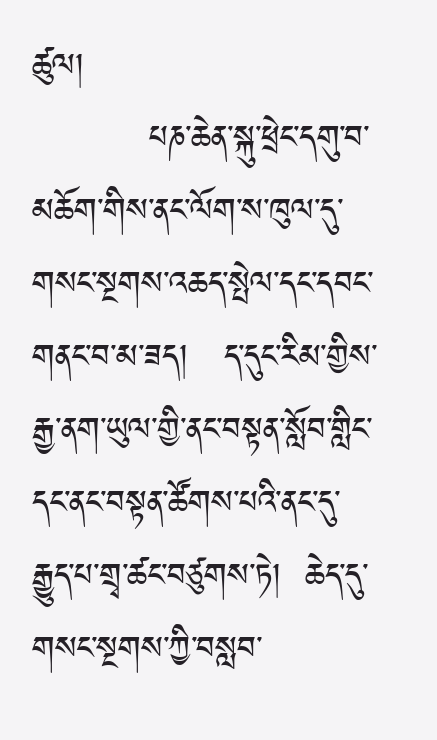ཚུལ།
          པཎ་ཆེན་སྐུ་ཕྲེང་དགུ་བ་མཆོག་གིས་ནང་ལོག་ས་ཁུལ་དུ་གསང་སྔགས་འཆད་སྤེལ་དང་དབང་གནང་བ་མ་ཟད།   ད་དུང་རིམ་གྱིས་རྒྱ་ནག་ཡུལ་གྱི་ནང་བསྟན་སློབ་གླིང་དང་ནང་བསྟན་ཚོགས་པའི་ནང་དུ་རྒྱུད་པ་གྲྭ་ཚང་བཙུགས་ཏེ།  ཆེད་དུ་གསང་སྔགས་ཀྱི་བསླབ་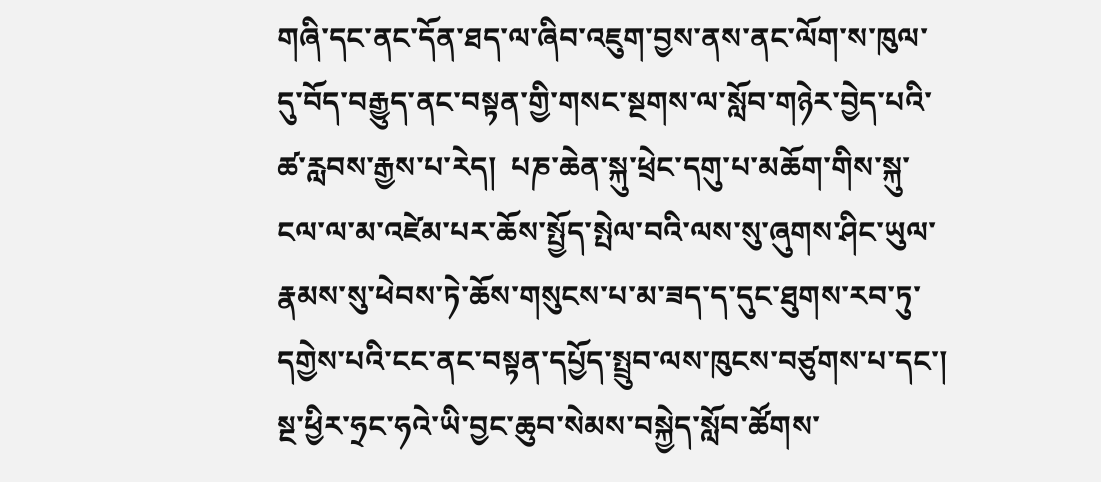གཞི་དང་ནང་དོན་ཐད་ལ་ཞིབ་འཇུག་བྱས་ནས་ནང་ལོག་ས་ཁུལ་དུ་བོད་བརྒྱུད་ནང་བསྟན་གྱི་གསང་སྔགས་ལ་སློབ་གཉེར་བྱེད་པའི་ཚ་རླབས་རྒྱས་པ་རེད།  པཎ་ཆེན་སྐུ་ཕྲེང་དགུ་པ་མཆོག་གིས་སྐུ་ངལ་ལ་མ་འཛེམ་པར་ཆོས་སྤྱོད་སྤེལ་བའི་ལས་སུ་ཞུགས་ཤིང་ཡུལ་རྣམས་སུ་ཕེབས་ཏེ་ཆོས་གསུངས་པ་མ་ཟད་ད་དུང་ཐུགས་རབ་ཏུ་དགྱེས་པའི་ངང་ནང་བསྟན་དཔྱོད་སྤྲུབ་ལས་ཁུངས་བཙུགས་པ་དང་། སྔ་ཕྱིར་ཧྲང་ཧའེ་ཡི་བྱང་ཆུབ་སེམས་བསྐྱེད་སློབ་ཚོགས་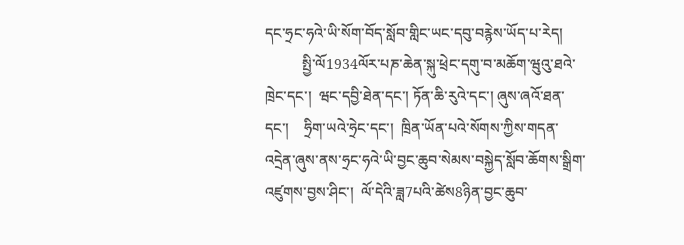དང་ཧྲང་ཧའེ་ཡི་སོག་བོད་སློབ་གླིང་ཡང་དབུ་བརྙེས་ཡོད་པ་རེད།
          སྤྱི་ལོ1934ལོར་པཎ་ཆེན་སྐུ་ཕྲེང་དགུ་བ་མཆོག་ཝུའུ་ཐའེ་ཁྲེང་དང་།  ཝང་དབྱི་ཐེན་དང་། ཏོན་ཆི་རུའེ་དང་། ཞུས་ཞའོ་ཐན་དང་།    ཧྲིག་ཡའེ་ཧྲེང་དང་།  ཁྲིན་ཡོན་པའེ་སོགས་ཀྱིས་གདན་འདྲེན་ཞུས་ནས་ཧྲང་ཧའེ་ཡི་བྱང་ཆུབ་སེམས་བསྐྱེད་སློབ་ཆོགས་སྒྲིག་འཛུགས་བྱས་ཤིང་།  ལོ་དེའི་ཟླ7པའི་ཚེས8ཉིན་བྱང་ཆུབ་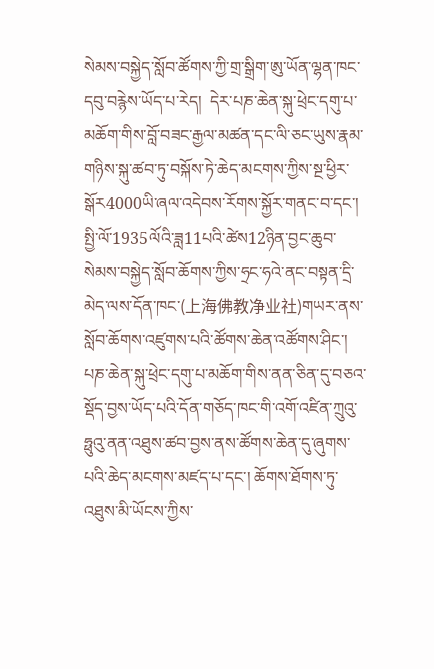སེམས་བསྐྱེད་སློབ་ཚོགས་ཀྱི་གྲ་སྒྲིག་ཨུ་ཡོན་ལྷན་ཁང་དབུ་བརྙེས་ཡོད་པ་རེད།  དེར་པཎ་ཆེན་སྐུ་ཕྲེང་དགུ་པ་མཆོག་གིས་བློ་བཟང་རྒྱལ་མཚན་དང་ལི་ཅང་ཡུས་རྣམ་གཉིས་སྐུ་ཚབ་ཏུ་བསྐོས་ཏེ་ཆེད་མངགས་ཀྱིས་སྔ་ཕྱིར་སྒོར4000ཡི་ཞལ་འདེབས་རོགས་སྐྱོར་གནང་བ་དང་།  སྤྱི་ལོ་1935ལོའི་ཟླ11པའི་ཚེས12ཉིན་བྱང་ཆུབ་སེམས་བསྐྱེད་སློབ་ཆོགས་ཀྱིས་ཧྲང་ཧའེ་ནང་བསྟན་དྲི་མེད་ལས་དོན་ཁང་(上海佛教净业社)གཡར་ནས་སློབ་ཆོགས་འཛུགས་པའི་ཚོགས་ཆེན་འཚོགས་ཤིང་།   པཎ་ཆེན་སྐུ་ཕྲེང་དགུ་པ་མཆོག་གིས་ནན་ཅིན་དུ་བཅའ་སྡོད་བྱས་ཡོད་པའི་དོན་གཅོད་ཁང་གི་འགོ་འཛིན་ཀྲུའུ་ཧྥུའུ་ནན་འཐུས་ཚབ་བྱས་ནས་ཚོགས་ཆེན་དུ་ཞུགས་པའི་ཆེད་མངགས་མཛད་པ་དང་། ཆོགས་ཐོགས་ཏུ་འཐུས་མི་ཡོངས་ཀྱིས་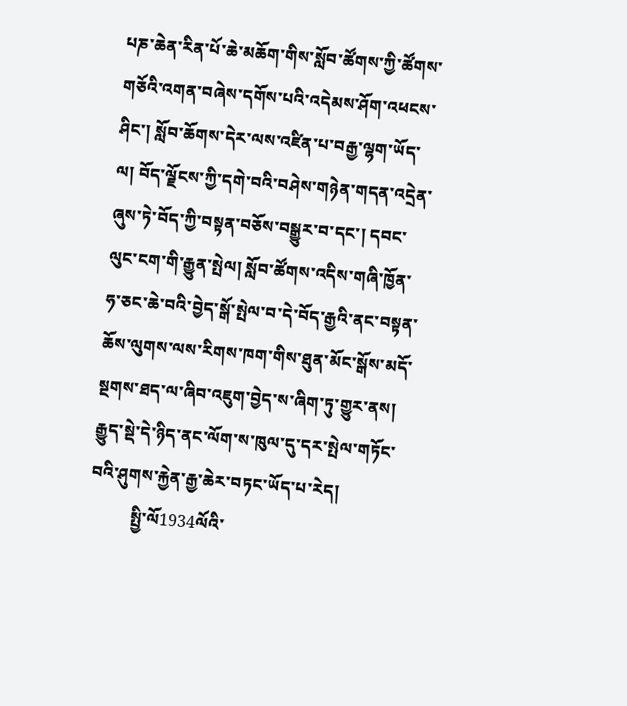པཎ་ཆེན་རིན་པོ་ཆེ་མཆོག་གིས་སློབ་ཚོགས་ཀྱི་ཚོགས་གཅོའི་འགན་བཞེས་དགོས་པའི་འདེམས་ཤོག་འཕངས་ཤིང་། སློབ་ཆོགས་དེར་ལས་འཛིན་པ་བརྒྱ་ལྷག་ཡོད་ལ། བོད་ལྗོངས་ཀྱི་དགེ་བའི་བཤེས་གཉེན་གདན་འདྲེན་ཞུས་ཏེ་བོད་ཀྱི་བསྟན་བཅོས་བསྒྱུར་བ་དང་། དབང་ལུང་ངག་གི་རྒྱུན་སྤེལ། སློབ་ཚོགས་འདིས་གཞི་ཁྱོན་ཧ་ཅང་ཆེ་བའི་བྱེད་སྒོ་སྤེལ་བ་དེ་བོད་རྒྱའི་ནང་བསྟན་ཆོས་ལུགས་ལས་རིགས་ཁག་གིས་ཐུན་མོང་སྒོས་མདོ་སྔགས་ཐད་ལ་ཞིབ་འཇུག་བྱེད་ས་ཞིག་ཏུ་གྱུར་ནས།  རྒྱུད་སྡེ་དེ་ཉིད་ནང་ལོག་ས་ཁུལ་དུ་དར་སྤེལ་གཏོང་བའི་ཤུགས་རྐྱེན་རྒྱ་ཆེར་བཏང་ཡོད་པ་རེད།
          སྤྱི་ལོ1934ལོའི་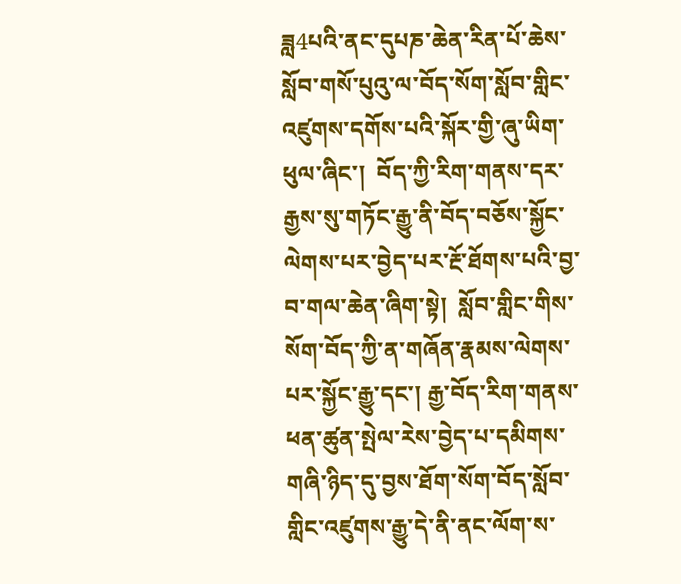ཟླ4པའི་ནང་དུཔཎ་ཆེན་རིན་པོ་ཆེས་སློབ་གསོ་པུའུ་ལ་བོད་སོག་སློབ་གླིང་འཛུགས་དགོས་པའི་སྐོར་གྱི་ཞུ་ཡིག་ཕུལ་ཞིང་།  བོད་ཀྱི་རིག་གནས་དར་རྒྱས་སུ་གཏོང་རྒྱུ་ནི་བོད་བཅོས་སྐྱོང་ལེགས་པར་བྱེད་པར་རྔོ་ཐོགས་པའི་བྱ་བ་གལ་ཆེན་ཞིག་སྟེ།  སློབ་གླིང་གིས་སོག་བོད་ཀྱི་ན་གཞོན་རྣམས་ལེགས་པར་སྐྱོང་རྒྱུ་དང་། རྒྱ་བོད་རིག་གནས་ཕན་ཚུན་སྤེལ་རེས་བྱེད་པ་དམིགས་གཞི་ཉིད་དུ་བྱས་ཐོག་སོག་བོད་སློབ་གླིང་འཛུགས་རྒྱུ་དེ་ནི་ནང་ལོག་ས་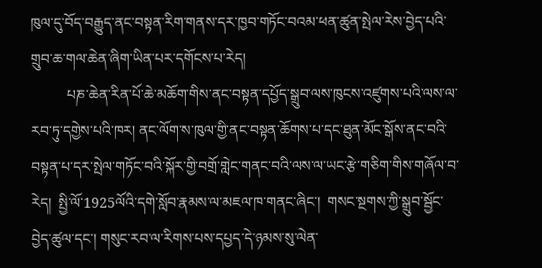ཁུལ་དུ་བོད་བརྒྱུད་ནང་བསྟན་རིག་གནས་དར་ཁྱབ་གཏོང་བའམ་ཕན་ཚུན་སྤེལ་རེས་བྱེད་པའི་གྲུབ་ཆ་གལ་ཆེན་ཞིག་ཡིན་པར་དགོངས་པ་རེད།
          པཎ་ཆེན་རིན་པོ་ཆེ་མཆོག་གིས་ནང་བསྟན་དཔྱོད་སྒྲུབ་ལས་ཁུངས་འཛུགས་པའི་ལས་ལ་རབ་ཏུ་དགྱེས་པའི་ཁར། ནང་ལོག་ས་ཁུལ་གྱི་ནང་བསྟན་ཆོགས་པ་དང་ཐུན་མོང་སྒོས་ནང་བའི་བསྟན་པ་དར་སྤེལ་གཏོང་བའི་སྐོར་གྱི་བགྲོ་གླེང་གནང་བའི་ལས་ལ་ཡང་རྩེ་གཅིག་གིས་གཞོལ་བ་རེད།  སྤྱི་ལོ་1925ལོའི་དགེ་སློབ་རྣམས་ལ་མཇལ་ཁ་གནང་ཞིང་།  གསང་སྔགས་ཀྱི་སྒྲུབ་སྦྱོང་བྱེད་ཚུལ་དང་། གསུང་རབ་ལ་རིགས་པས་དཔྱད་དེ་ཉམས་སུ་ལེན་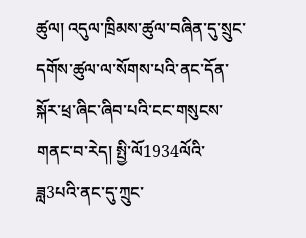ཚུལ། འདུལ་ཁྲིམས་ཚུལ་བཞིན་དུ་སྲུང་དགོས་ཚུལ་ལ་སོགས་པའི་ནང་དོན་སྐོར་ཕྲ་ཞིང་ཞིབ་པའི་ངང་གསུངས་གནང་བ་རེད། སྤྱི་ལོ1934ལོའི་ཟླ3པའི་ནང་དུ་ཀྲུང་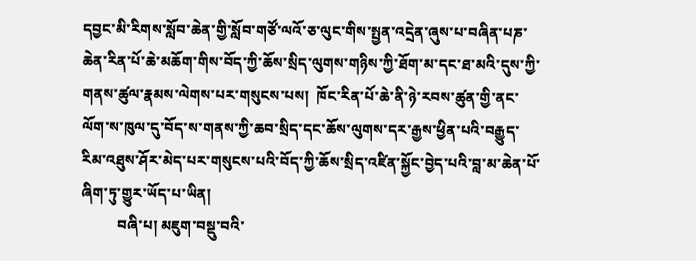དབྱང་མི་རིགས་སློབ་ཆེན་གྱི་སློབ་གཙོ་ལའོ་ཅ་ལུང་གིས་སྤྱན་འདྲེན་ཞུས་པ་བཞིན་པཎ་ཆེན་རིན་པོ་ཆེ་མཆོག་གིས་བོད་ཀྱི་ཆོས་སྲིད་ལུགས་གཉིས་ཀྱི་ཐོག་མ་དང་ཐ་མའི་དུས་ཀྱི་གནས་ཚུལ་རྣམས་ལེགས་པར་གསུངས་པས།  ཁོང་རིན་པོ་ཆེ་ནི་ཉེ་རབས་ཚུན་གྱི་ནང་ལོག་ས་ཁུལ་དུ་བོད་ས་གནས་ཀྱི་ཆབ་སྲིད་དང་ཆོས་ལུགས་དར་རྒྱས་ཕྱིན་པའི་བརྒྱུད་རིམ་འཐུས་ཤོར་མེད་པར་གསུངས་པའི་བོད་ཀྱི་ཆོས་སྲིད་འཛིན་སྐྱོང་བྱེད་པའི་བླ་མ་ཆེན་པོ་ཞིག་ཏུ་གྱུར་ཡོད་པ་ཡིན།
          བཞི་པ། མཇུག་བསྡུ་བའི་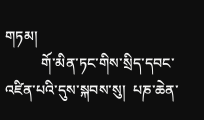གཏམ།
          གོ་མིན་ཏང་གིས་སྲིད་དབང་འཛིན་པའི་དུས་སྐབས་སུ།  པཎ་ཆེན་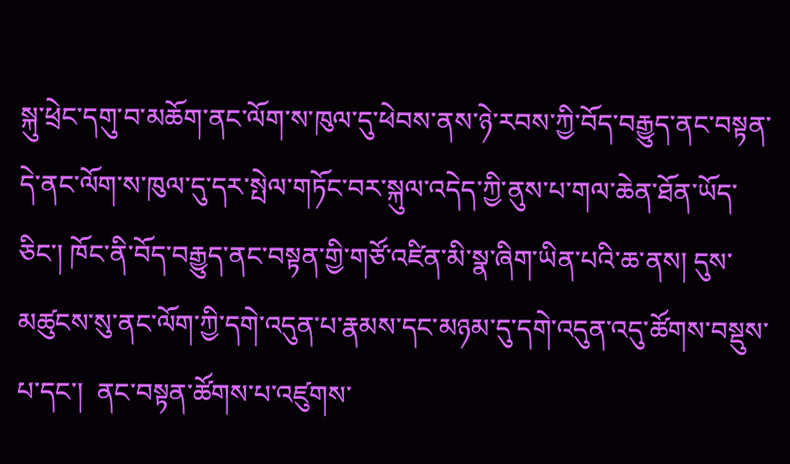སྐུ་ཕྲེང་དགུ་བ་མཆོག་ནང་ལོག་ས་ཁུལ་དུ་ཕེབས་ནས་ཉེ་རབས་ཀྱི་བོད་བརྒྱུད་ནང་བསྟན་དེ་ནང་ལོག་ས་ཁུལ་དུ་དར་སྤེལ་གཏོང་བར་སྐུལ་འདེད་ཀྱི་ནུས་པ་གལ་ཆེན་ཐོན་ཡོད་ཅིང་། ཁོང་ནི་བོད་བརྒྱུད་ནང་བསྟན་གྱི་གཙོ་འཛིན་མི་སྣ་ཞིག་ཡིན་པའི་ཆ་ནས། དུས་མཚུངས་སུ་ནང་ལོག་ཀྱི་དགེ་འདུན་པ་རྣམས་དང་མཉམ་དུ་དགེ་འདུན་འདུ་ཚོགས་བསྡུས་པ་དང་།  ནང་བསྟན་ཚོགས་པ་འཛུགས་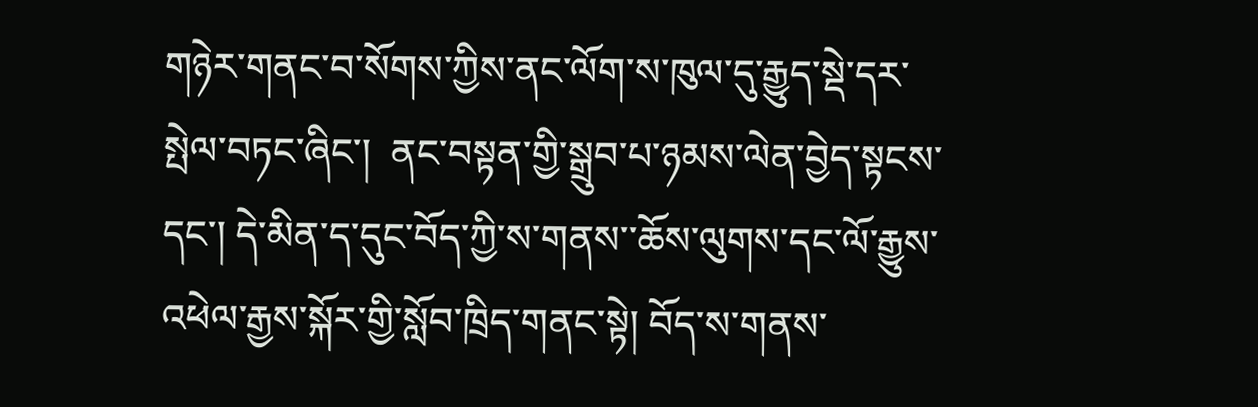གཉེར་གནང་བ་སོགས་ཀྱིས་ནང་ལོག་ས་ཁུལ་དུ་རྒྱུད་སྡེ་དར་སྤེལ་བཏང་ཞིང་།  ནང་བསྟན་གྱི་སྒྲུབ་པ་ཉམས་ལེན་བྱེད་སྟངས་དང་། དེ་མིན་ད་དུང་བོད་ཀྱི་ས་གནས་་ཆོས་ལུགས་དང་ལོ་རྒྱུས་འཕེལ་རྒྱས་སྐོར་གྱི་སློབ་ཁྲིད་གནང་སྟེ། བོད་ས་གནས་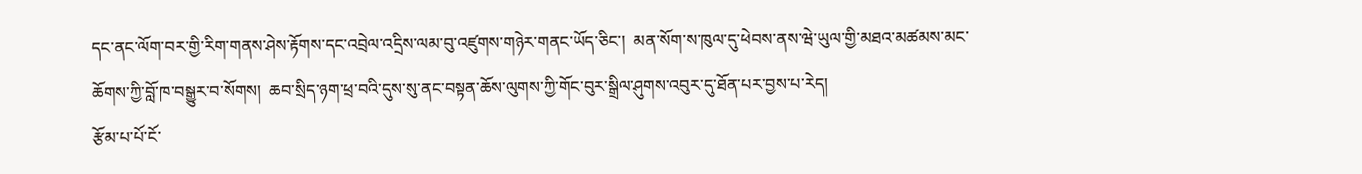དང་ནང་ལོག་བར་གྱི་རིག་གནས་ཤེས་རྟོགས་དང་འབྲེལ་འདྲིས་ལམ་བུ་འཛུགས་གཉེར་གནང་ཡོད་ཅིང་།  མན་སོག་ས་ཁུལ་དུ་ཕེབས་ནས་ཝེ་ཡུལ་གྱི་མཐའ་མཚམས་མང་ཆོགས་ཀྱི་བློ་ཁ་བསྒྱུར་བ་སོགས།  ཆབ་སྲིད་ཉག་ཕྲ་བའི་དུས་སུ་ནང་བསྟན་ཆོས་ལུགས་ཀྱི་གོང་བུར་སྒྲིལ་ཤུགས་འབུར་དུ་ཐོན་པར་བྱས་པ་རེད།
རྩོམ་པ་པོ་ངོ་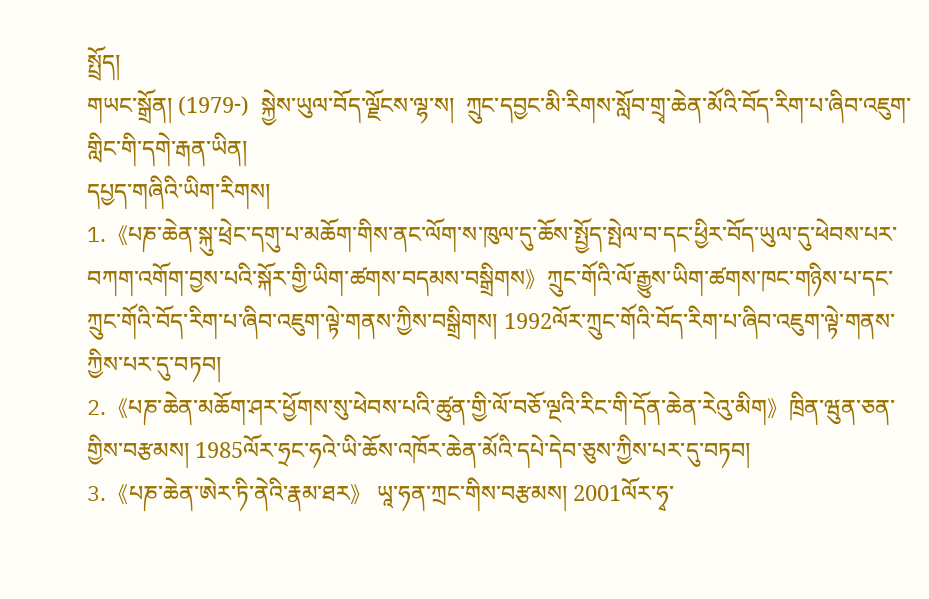སྤྲོད།
གཡང་སྒྲོན། (1979-)  སྐྱེས་ཡུལ་བོད་ལྗོངས་ལྷ་ས།  ཀྲུང་དབྱང་མི་རིགས་སློབ་གྲྭ་ཆེན་མོའི་བོད་རིག་པ་ཞིབ་འཇུག་གླིང་གི་དགེ་རྒན་ཡིན།
དཔྱད་གཞིའི་ཡིག་རིགས།
1.《པཎ་ཆེན་སྐུ་ཕྲེང་དགུ་པ་མཆོག་གིས་ནང་ལོག་ས་ཁུལ་དུ་ཆོས་སྤྱོད་སྤེལ་བ་དང་ཕྱིར་བོད་ཡུལ་དུ་ཕེབས་པར་བཀག་འགོག་བྱས་པའི་སྐོར་གྱི་ཡིག་ཚགས་བདམས་བསྒྲིགས》ཀྲུང་གོའི་ལོ་རྒྱུས་ཡིག་ཚགས་ཁང་གཉིས་པ་དང་ཀྲུང་གོའི་བོད་རིག་པ་ཞིབ་འཇུག་ལྟེ་གནས་ཀྱིས་བསྒྲིགས། 1992ལོར་ཀྲུང་གོའི་བོད་རིག་པ་ཞིབ་འཇུག་ལྟེ་གནས་ཀྱིས་པར་དུ་བཏབ།
2.《པཎ་ཆེན་མཆོག་ཤར་ཕྱོགས་སུ་ཕེབས་པའི་ཚུན་གྱི་ལོ་བཅོ་ལྔའི་རིང་གི་དོན་ཆེན་རེའུ་མིག》ཁྲིན་ཝུན་ཅན་གྱིས་བརྩམས། 1985ལོར་ཧྲང་ཧའེ་ཡི་ཆོས་འཁོར་ཆེན་མོའི་དཔེ་དེབ་ཅུས་ཀྱིས་པར་དུ་བཏབ།
3.《པཎ་ཆེན་ཨེར་ཏི་ནེའི་རྣམ་ཐར》 ཡཱ་ཧན་ཀྲང་གིས་བརྩམས། 2001ལོར་ཧྭ་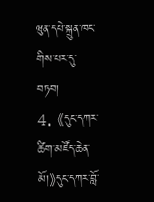ཝུན་དཔེ་སྐྲུན་ཁང་གིས་པར་དུ་བཏབ།
4. 《དུང་དཀར་ཚིག་མཛོད་ཆེན་མོ།》དུང་དཀར་བློ་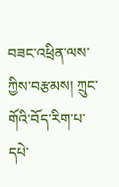བཟང་འཕྲིན་ལས་ཀྱིས་བརྩམས། ཀྲུང་གོའི་བོད་རིག་པ་དཔེ་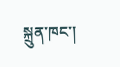སྐྲུན་ཁང་།